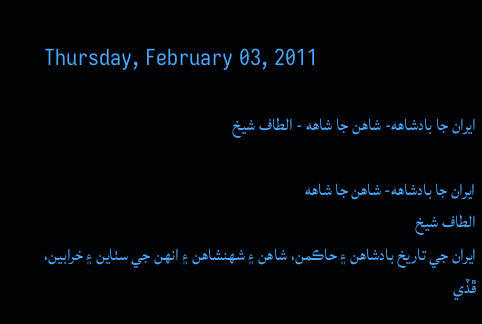Thursday, February 03, 2011

ايران جا بادشاهه- شاهن جا شاهه - الطاف شيخ

ايران جا بادشاهه- شاهن جا شاهه
الطاف شيخ
ايران جي تاريخ بادشاهن ۽ حاڪمن، شاهن ۽ شهنشاهن ۽ انهن جي سٺاين ۽ خرابين، ڦڏي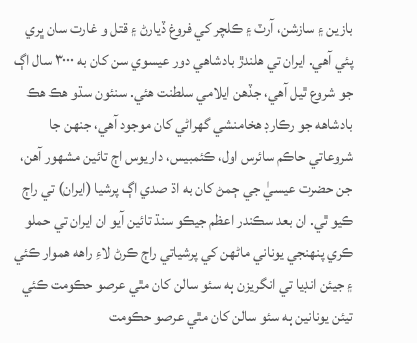بازين ۽ سازشن، آرٽ ۽ ڪلچر کي فروغ ڏيارڻ ۽ قتل و غارت سان ڀري پئي آهي. ايران تي هلندڙ بادشاهي دور عيسوي سن کان به ۳۰۰۰ سال اڳ جو شروع ٿيل آهي، جڏهن ايلامي سلطنت هئي. سنئون سڌو هڪ هڪ بادشاهه جو رڪارڊ هخامنشي گهراڻي کان موجود آهي، جنهن جا شروعاتي حاڪم سائرس اول، ڪئمبيس، داريوس اڄ تائين مشهور آهن، جن حضرت عيسيٰ جي ڄمڻ کان به اڌ صدي اڳ پرشيا (ايران) تي راڄ ڪيو ٿي. ان بعد سڪندر اعظم جيڪو سنڌ تائين آيو ان ايران تي حملو ڪري پنهنجي يوناني ماڻهن کي پرشياتي راڄ ڪرڻ لاءِ راهه هموار ڪئي ۽ جيئن انڊيا تي انگريزن ٻه سئو سالن کان مٿي عرصو حڪومت ڪئي تيئن يونانين ٻه سئو سالن کان مٿي عرصو حڪومت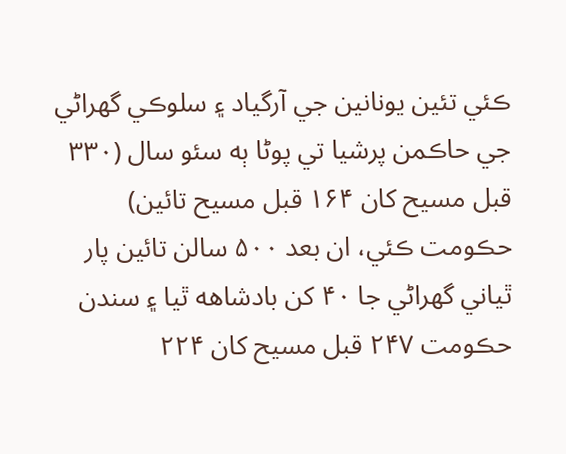ڪئي تئين يونانين جي آرگياد ۽ سلوڪي گهراڻي جي حاڪمن پرشيا تي پوڻا ٻه سئو سال (۳۳۰ قبل مسيح کان ۱۶۴ قبل مسيح تائين) حڪومت ڪئي، ان بعد ۵۰۰ سالن تائين پار ٿياني گهراڻي جا ۴۰ کن بادشاهه ٿيا ۽ سندن حڪومت ۲۴۷ قبل مسيح کان ۲۲۴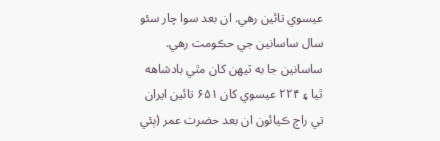عيسوي تائين رهي. ان بعد سوا چار سئو سال ساسانين جي حڪومت رهي. ساسانين جا به ٽيهن کان مٿي بادشاهه ٿيا ۽ ۲۲۴ عيسوي کان ۶۵۱ تائين ايران تي راڄ ڪيائون ان بعد حضرت عمر (ٻئي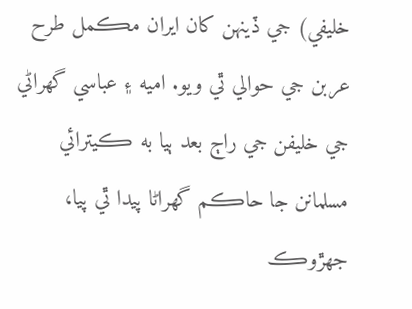خليفي) جي ڏينهن کان ايران مڪمل طرح عربن جي حوالي ٿي ويو. اميه ۽ عباسي گهراڻي جي خليفن جي راڄ بعد ٻيا به ڪيترائي مسلمانن جا حاڪم گهراڻا پيدا ٿي پيا، جهڙوڪ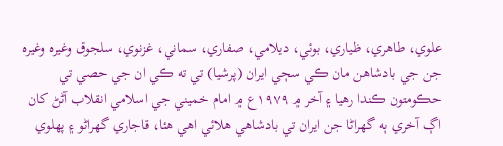علوي، طاهري، ظياري، بوئي، ديلامي، صفاري، سماني، غزنوي، سلجوق وغيره وغيره جن جي بادشاهن مان ڪي سڄي ايران (پرشيا) تي ته ڪي ان جي حصي تي حڪومتون ڪندا رهيا ۽ آخر ۾ ۱۹۷۹ع ۾ امام خميني جي اسلامي انقلاب آڻڻ کان اڳ آخري ٻه گهراڻا جن ايران تي بادشاهي هلائي اهي هئا، قاجاري گهراڻو ۽ پهلوي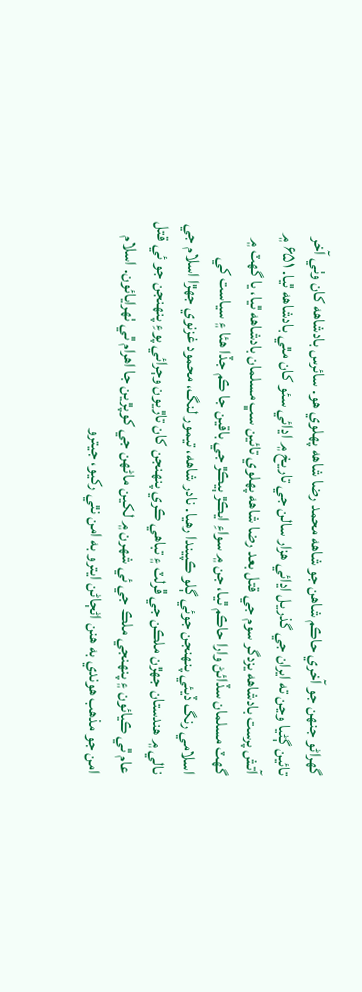گهراڻو جنهن جو آخري حاڪم شاهن جو شاهه محمد رضا شاهه پهلوي هو. سائرس بادشاهه کان وٺي آخر تائين ڳڻيا وڃن ته ايران جي گذريل اڍائي هزار سالن جي تاريخ ۾ اڍائي سئو کان مٿي بادشاهه ٿيا. ۶۵۱ ۾ آتش پرست بادشاهه يزدگر سوم جي قتل بعد رضا شاهه پهلوي تائين سڀ مسلمان بادشاهه ٿيا، يا گهٽ ۾ گهٽ مسلمان سڏائڻ وارا حاڪم ٿيا، جن ۾ سواءِ ايڪڙ ٻيڪڙ جي باقين جا ڪم جڏا هئا ۽ سياست کي اسلامي رنگ ڏيئي پنهنجن جوئي ڳلو ڪپيندا رهيا. نادر شاهه، تيمور لنگ، محمود غزنوي جهڙا اسلام جي نالي ۾ هندستان جهڙن ملڪن جي ڦرلٽ ۽ تباهي ڪري پنهنجن کان تاڙيون وڄرائي پوءِ پنهنجن جو ئي قتل عام ٿي ڪيائون ۽ پنهنجي ملڪ جي ئي شهرن ۾ لکين ماڻهن جي کوپڙين جا اهرام ٿي ٺهرايائون. اسلام امن جو مذهب هوندي به هنن اڻڄاڻن ايترو به امن نٿي رکيو، جيترو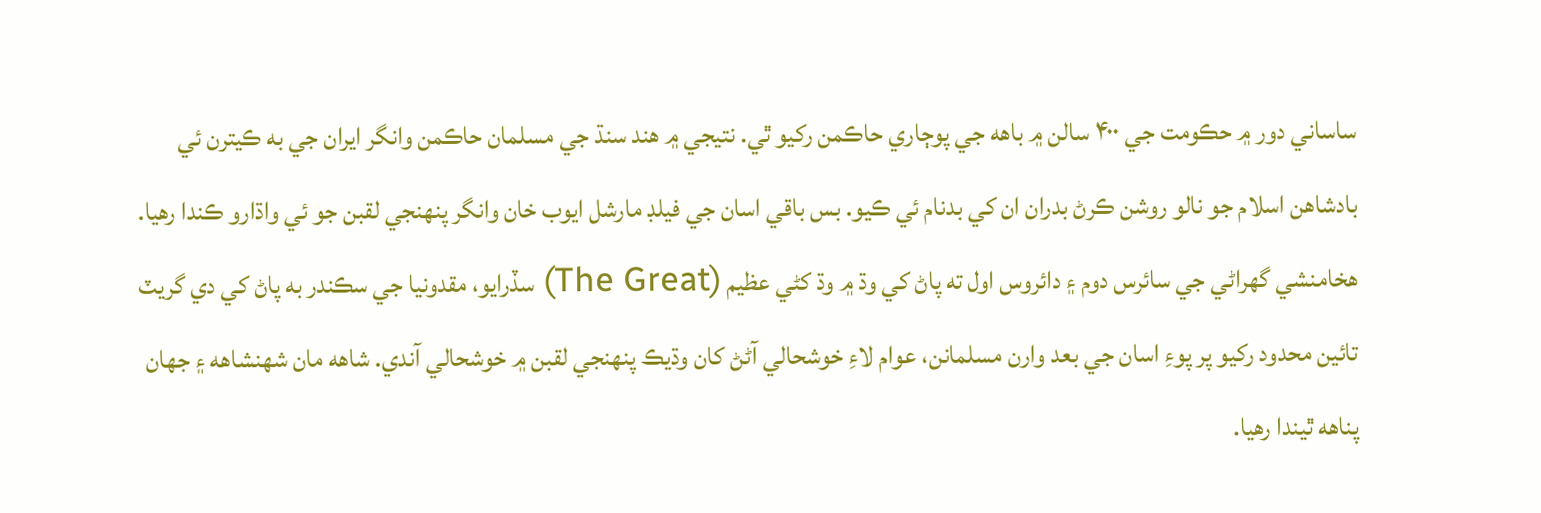ساساني دور ۾ حڪومت جي ۴۰۰ سالن ۾ باهه جي پوڄاري حاڪمن رکيو ٿي. نتيجي ۾ هند سنڌ جي مسلمان حاڪمن وانگر ايران جي به ڪيترن ئي بادشاهن اسلام جو نالو روشن ڪرڻ بدران ان کي بدنام ئي ڪيو. بس باقي اسان جي فيلڊ مارشل ايوب خان وانگر پنهنجي لقبن جو ئي واڌارو ڪندا رهيا. هخامنشي گهراڻي جي سائرس دوم ۽ دائروس اول ته پاڻ کي وڌ ۾ وڌ کڻي عظيم (The Great) سڏرايو، مقدونيا جي سڪندر به پاڻ کي دي گريٽ تائين محدود رکيو پر پوءِ اسان جي بعد وارن مسلمانن، عوام لاءِ خوشحالي آڻڻ کان وڌيڪ پنهنجي لقبن ۾ خوشحالي آندي. شاهه مان شهنشاهه ۽ جهان پناهه ٿيندا رهيا.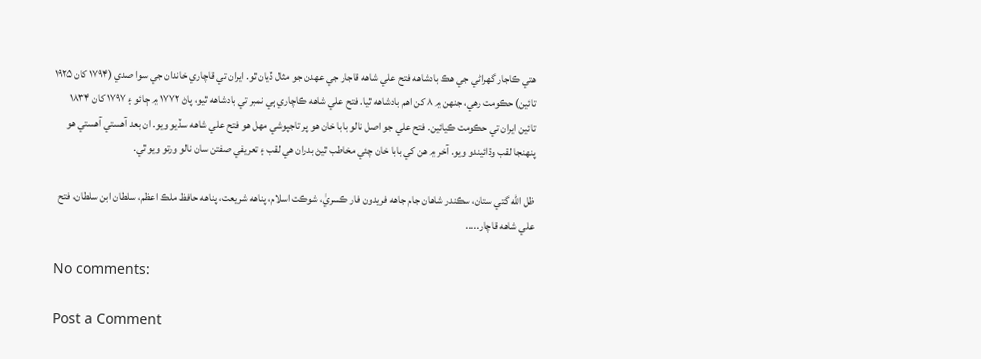هتي ڪاجار گهراڻي جي هڪ بادشاهه فتح علي شاهه قاجار جي عهدن جو مثال ڏيان ٿو. ايران تي قاچاري خاندان جي سوا صدي (۱۷۹۴ کان ۱۹۲۵ تائين) حڪومت رهي، جنهن ۾ ۸ کن اهم بادشاهه ٿيا. فتح علي شاهه ڪاچاري ٻي نمبر تي بادشاهه ٿيو، پاڻ ۱۷۷۲ ۾ ڄائو ۽ ۱۷۹۷ کان ۱۸۳۴ تائين ايران تي حڪومت ڪيائين. فتح علي جو اصل نالو بابا خان هو پر تاجپوشي مهل هو فتح علي شاهه سڏيو ويو. ان بعد آهستي آهستي هو پنهنجا لقب وڌائيندو ويو. آخر ۾ هن کي بابا خان چئي مخاطب ٿيڻ بدران هي لقب ۽ تعريفي صفتن سان نالو ورتو ويو ٿي.

ظل الله گتي ستان، سڪندر شاهان جام جاهه فريدون فار ڪسريٰ، شوڪت اسلام، پناهه شريعت، پناهه حافظ ملڪ اعظم، سلطان ابن سلطان، فتح علي شاهه قاچار.....

No comments:

Post a Comment